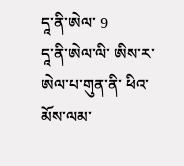དཱ་ནི་ཨེལ་ 9
དཱ་ནི་ཨེལ་ལི་ ཨིས་ར་ཨེལ་པ་གུན་ནི་ ཕིའ་ མོས་ལམ་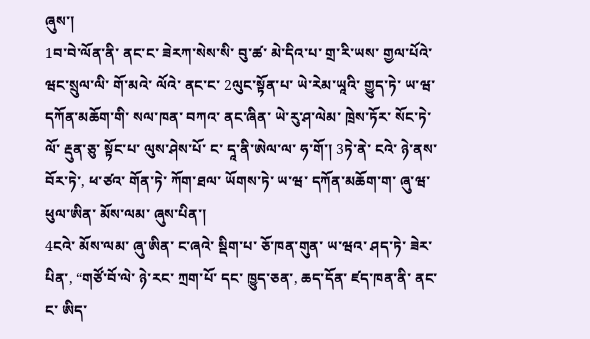ཞུས་།
1བ་བེ་ལོན་ནི་ ནང་ང་ ཟེརཀ་སེས་སི་ བུ་ཚ་ མེ་དིའ་པ་ གྲ་རི་ཡས་ གྱལ་པོའེ་ ཝང་སྲུལ་ལི་ གོ་མའེ་ ལོའེ་ ནང་ང་ 2ལུང་སྟོན་པ་ ཡེ་རེམ་ཡཱའི་ གྱུད་ཏེ་ ཡ་ཝ་ དཀོན་མཆོག་གི་ སལ་ཁན་ བཀའ་ ནང་ཞིན་ ཡེ་རུ་ཤ་ལེམ་ ཁྲེས་ཏོར་ སོང་ཏེ་ ལོ་ རྡུན་ཅུ་ སྟོང་པ་ ལུས་ཤེས་པོ་ ང་ དཱ་ནི་ཨེལ་ལ་ ཧ་གོ་། 3ཏེ་ནེ་ ངའེ་ ཉེ་ནས་ བོར་ཏེ་, ཕ་ཙའ་ གོན་ཏེ་ ཀོག་ཐལ་ ཡོགས་ཏེ་ ཡ་ཝ་ དཀོན་མཆོག་ག་ ཞུ་ཝ་ ཕུལ་ཨིན་ མོས་ལམ་ ཞུས་པིན་།
4ངའེ་ མོས་ལམ་ ཞུ་ཨིན་ ང་ཞའེ་ སྡིག་པ་ ཅོ་ཁན་གུན་ ཡ་ཝའ་ ཤད་ཏེ་ ཟེར་པིན་, “གཙོ་བོ་ལེ་ ཉེ་རང་ ཀྲག་པོ་ དང་ ཁྱུད་ཅན་, ཆད་དོན་ ཛད་ཁན་ནི་ ནང་ང་ ཨིད་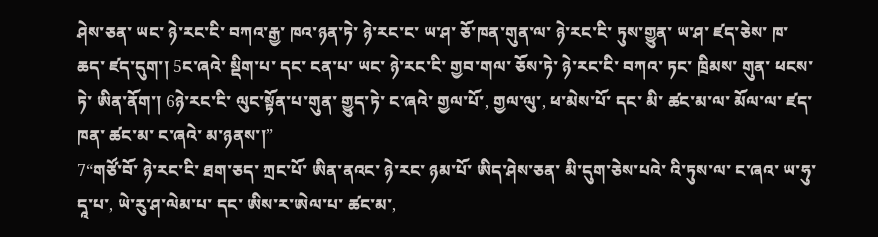ཤེས་ཅན་ ཡང་ ཉེ་རང་ངི་ བཀའ་རྒྱ་ ཁའ་ཉན་ཏེ་ ཉེ་རང་ང་ ཡ་ཤ་ ཅོ་ཁན་གུན་ལ་ ཉེ་རང་ངི་ ཏུས་གྱུན་ ཡ་ཤ་ ཛད་ཅེས་ ཁ་ཆད་ ཛད་དུག་། 5ང་ཞའེ་ སྡིག་པ་ དང་ ངན་པ་ ཡང་ ཉེ་རང་ངི་ གྱབ་གལ་ ཅོས་ཏེ་ ཉེ་རང་ངི་ བཀའ་ ཏང་ ཁྲིམས་ གུན་ ཕངས་ཏེ་ ཨིན་ནོག་། 6ཉེ་རང་ངི་ ལུང་སྟོན་པ་གུན་ གྱུད་ཏེ་ ང་ཞའེ་ གྱལ་པོ་, གྱལ་ལུ་, ཕ་མེས་པོ་ དང་ མི་ ཚང་མ་ལ་ མོལ་ལ་ ཛད་ཁན་ ཚང་མ་ ང་ཞའེ་ མ་ཉནས་།”
7“གཙོ་བོ་ ཉེ་རང་ངི་ ཐག་ཅད་ ཀྲང་པོ་ ཨིན་ནའང་ ཉེ་རང་ ཉམ་པོ་ ཨིད་ཤེས་ཅན་ མི་དུག་ཅེས་པའེ་ འི་ཏུས་ལ་ ང་ཞའ་ ཡ་ཧུ་དཱ་པ་, ཡེ་རུ་ཤ་ལེམ་པ་ དང་ ཨིས་ར་ཨེལ་པ་ ཚང་མ་,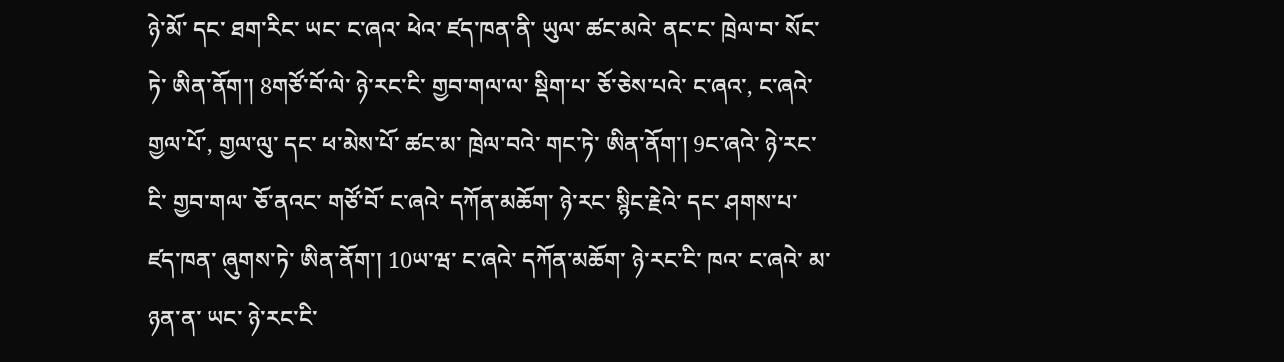ཉེ་མོ་ དང་ ཐག་རིང་ ཡང་ ང་ཞའ་ ཕེའ་ ཛད་ཁན་ནི་ ཡུལ་ ཚང་མའེ་ ནང་ང་ ཁྲེལ་བ་ སོང་ཏེ་ ཨིན་ནོག་། 8གཙོ་བོ་ལེ་ ཉེ་རང་ངི་ གྱབ་གལ་ལ་ སྡིག་པ་ ཅོ་ཅེས་པའེ་ ང་ཞའ་, ང་ཞའེ་ གྱལ་པོ་, གྱལ་ལུ་ དང་ ཕ་མེས་པོ་ ཚང་མ་ ཁྲེལ་བའེ་ གང་ཏེ་ ཨིན་ནོག་། 9ང་ཞའེ་ ཉེ་རང་ངི་ གྱབ་གལ་ ཅོ་ནའང་ གཙོ་བོ་ ང་ཞའེ་ དཀོན་མཆོག་ ཉེ་རང་ སྙིང་རྗེའེ་ དང་ ཤགས་པ་ ཛད་ཁན་ ཞུགས་ཏེ་ ཨིན་ནོག་། 10ཡ་ཝ་ ང་ཞའེ་ དཀོན་མཆོག་ ཉེ་རང་ངི་ ཁའ་ ང་ཞའེ་ མ་ཉན་ན་ ཡང་ ཉེ་རང་ངི་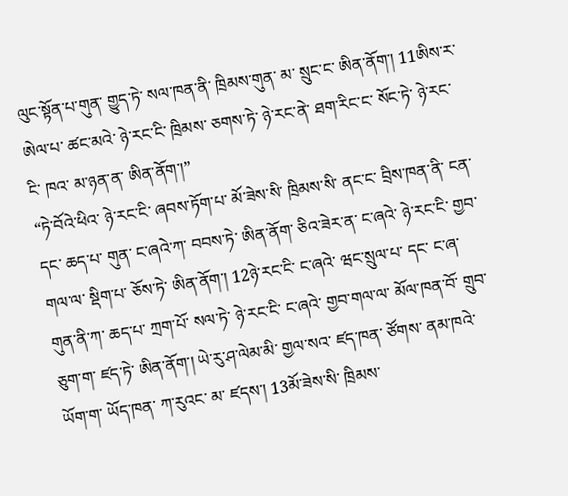ལུང་སྟོན་པ་གུན་ གྱུད་ཏེ་ སལ་ཁན་ནི་ ཁྲིམས་གུན་ མ་ སྲུང་ང་ ཨིན་ནོག་། 11ཨིས་ར་ཨེལ་པ་ ཚང་མའེ་ ཉེ་རང་ངི་ ཁྲིམས་ ཅགས་ཏེ་ ཉེ་རང་ནེ་ ཐག་རིང་ང་ སོང་ཏེ་ ཉེ་རང་ངི་ ཁའ་ མ་ཉན་ན་ ཨིན་ནོག་།”
“ཏེ་བོའེ་ཕིའ་ ཉེ་རང་ངི་ ཞབས་ཏོག་པ་ མོ་ཟེས་སི་ ཁྲིམས་སི་ ནང་ང་ བྲིས་ཁན་ནི་ ངན་ དང་ ཆད་པ་ གུན་ ང་ཞའེ་ཀ་ བབས་ཏེ་ ཨིན་ནོག་ ཅིའ་ཟེར་ན་ ང་ཞའེ་ ཉེ་རང་ངི་ གྱབ་གལ་ལ་ སྡིག་པ་ ཅོས་ཏེ་ ཨིན་ནོག་། 12ཉེ་རང་ངི་ ང་ཞའེ་ ཝང་སྲུལ་པ་ དང་ ང་ཞ་གུན་ནི་ཀ་ ཆད་པ་ ཀྲག་པོ་ སལ་ཏེ་ ཉེ་རང་ངི་ ང་ཞའེ་ གྱབ་གལ་ལ་ མོལ་ཁན་བོ་ གྲུབ་ཅུག་ག་ ཛད་ཏེ་ ཨིན་ནོག་། ཡེ་རུ་ཤ་ལེམ་མི་ གྱལ་སའ་ ཛད་ཁན་ ཙོགས་ ནམ་ཁའེ་ ཡོག་ག་ ཡོད་ཁན་ ཀ་རུའང་ མ་ ཛདས་། 13མོ་ཟེས་སི་ ཁྲིམས་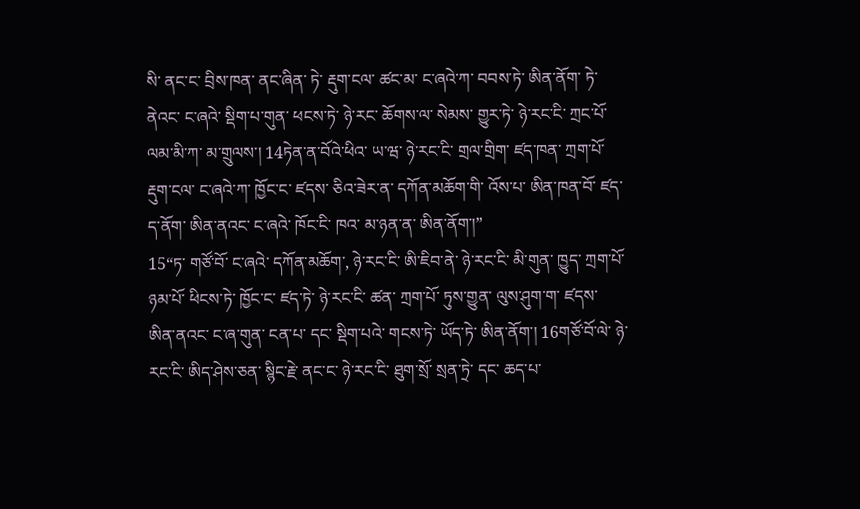སི་ ནང་ང་ བྲིས་ཁན་ ནང་ཞིན་ ཏེ་ རྡུག་ངལ་ ཚང་མ་ ང་ཞའེ་ཀ་ བབས་ཏེ་ ཨིན་ནོག་ ཏེ་ནེའང་ ང་ཞའེ་ སྡིག་པ་གུན་ ཕངས་ཏེ་ ཉེ་རང་ ཆོགས་ལ་ སེམས་ གྱུར་ཏེ་ ཉེ་རང་ངི་ ཀྲང་པོ་ ལམ་མི་ཀ་ མ་གྲུལས་། 14ཏེན་ན་བོའེ་ཕིའ་ ཡ་ཝ་ ཉེ་རང་ངི་ གྲལ་གྲིག་ ཛད་ཁན་ ཀྲག་པོ་ རྡུག་ངལ་ ང་ཞའེ་ཀ་ ཁྱོང་ང་ ཛདས་ ཅིའ་ཟེར་ན་ དཀོན་མཆོག་གི་ འོས་པ་ ཨིན་ཁན་བོ་ ཛད་ད་ནོག་ ཨིན་ནའང་ ང་ཞའེ་ ཁོང་ངི་ ཁའ་ མ་ཉན་ན་ ཨིན་ནོག་།”
15“ཏ་ གཙོ་བོ་ ང་ཞའེ་ དཀོན་མཆོག་, ཉེ་རང་ངི་ ཨི་ཇིབ་ནེ་ ཉེ་རང་ངི་ མི་གུན་ ཁྱུད་ ཀྲག་པོ་ ཉམ་པོ་ ཕིངས་ཏེ་ ཁྱོང་ང་ ཛད་ཏེ་ ཉེ་རང་ངི་ ཚན་ ཀྲག་པོ་ ཏུས་གྱུན་ ལུས་ཤུག་ག་ ཛདས་ ཨིན་ནའང་ ང་ཞ་གུན་ ངན་པ་ དང་ སྡིག་པའེ་ གངས་ཏེ་ ཡོད་ཏེ་ ཨིན་ནོག་། 16གཙོ་བོ་ལེ་ ཉེ་རང་ངི་ ཨིད་ཤེས་ཅན་ སྙིང་རྗེ་ ནང་ང་ ཉེ་རང་ངི་ ཐུག་སྲོ་ སྲན་ཏྲེ་ དང་ ཆད་པ་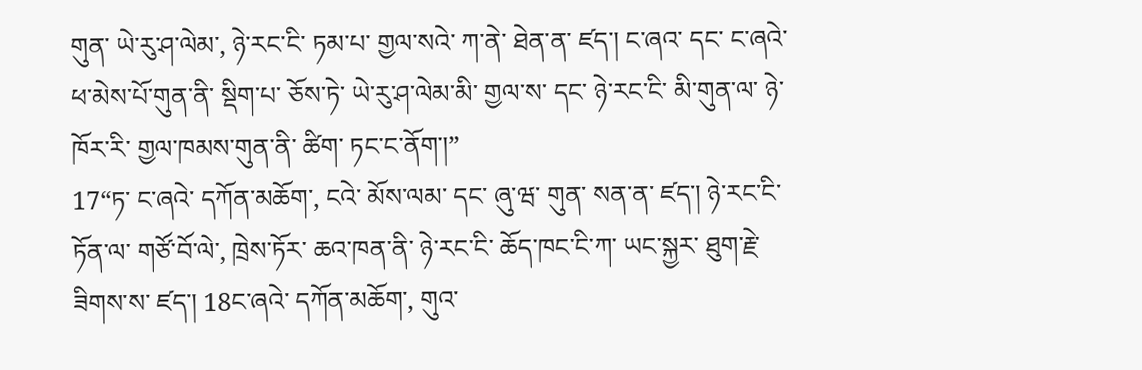གུན་ ཡེ་རུ་ཤ་ལེམ་, ཉེ་རང་ངི་ ཏམ་པ་ གྱལ་སའེ་ ཀ་ནེ་ ཐེན་ན་ ཛད་། ང་ཞའ་ དང་ ང་ཞའེ་ ཕ་མེས་པོ་གུན་ནི་ སྡིག་པ་ ཅོས་ཏེ་ ཡེ་རུ་ཤ་ལེམ་མི་ གྱལ་ས་ དང་ ཉེ་རང་ངི་ མི་གུན་ལ་ ཉེ་ཁོར་རི་ གྱལ་ཁམས་གུན་ནི་ ཚིག་ ཏང་ང་ནོག་།”
17“ཏ་ ང་ཞའེ་ དཀོན་མཆོག་, ངའེ་ མོས་ལམ་ དང་ ཞུ་ཝ་ གུན་ སན་ན་ ཛད་། ཉེ་རང་ངི་ ཏོན་ལ་ གཙོ་བོ་ལེ་, ཁྲེས་ཏོར་ ཆའ་ཁན་ནི་ ཉེ་རང་ངི་ ཆོད་ཁང་ངི་ཀ་ ཡང་སྐྱར་ ཐུག་རྗེ་ ཟིགས་ས་ ཛད་། 18ང་ཞའེ་ དཀོན་མཆོག་, གུའ་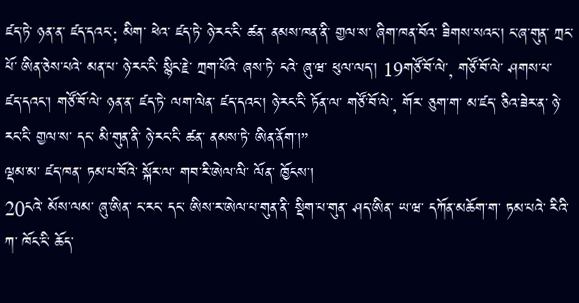ཛད་ཏེ་ ཉན་ན་ ཛད་དའང་; མིག་ ཕེའ་ ཛད་ཏེ་ ཉེ་རང་ངི་ ཚན་ ནམས་ཁན་ནི་ གྱལ་ས་ ཞིག་ཁན་བོའ་ ཟིགས་སའང་། ང་ཞ་གུན་ ཀྲང་པོ་ ཨིན་ཅེས་པའེ་ མན་པ་ ཉེ་རང་ངི་ སྙིང་རྗེ་ ཀྲག་པོའེ་ ཞས་ཏེ་ ངའེ་ ཞུ་ཝ་ ཕུལ་ལད་། 19གཙོ་བོ་ལེ་, གཙོ་བོ་ལེ་ ཤགས་པ་ ཛད་དའང་། གཙོ་བོ་ལེ་ ཉན་ན་ ཛད་ཏེ་ ལག་ལེན་ ཛད་དའང་། ཉེ་རང་ངི་ ཏོན་ལ་ གཙོ་བོ་ལེ་, གོར་ ཅུག་ག་ མ་ཛད་ ཅིའ་ཟེར་ན་ ཉེ་རང་ངི་ གྱལ་ས་ དང་ མི་གུན་ནི་ ཉེ་རང་ངི་ ཚན་ ནམས་ཏེ་ ཨིན་ནོག་།”
ལྡམ་མ་ ཛད་ཁན་ ཏམ་པ་བོའེ་ སྐོར་ལ་ གབ་རི་ཨེལ་ལི་ ལོན་ ཁྱོངས་།
20ངའེ་ མོས་ལམ་ ཞུ་ཨིན་ ང་རང་ དང་ ཨིས་ར་ཨེལ་པ་གུན་ནི་ སྡིག་པ་གུན་ ཤད་ཨིན་ ཡ་ཝ་ དཀོན་མཆོག་ག་ ཏམ་པའེ་ རིའི་ཀ་ ཁོང་ངི་ ཆོད་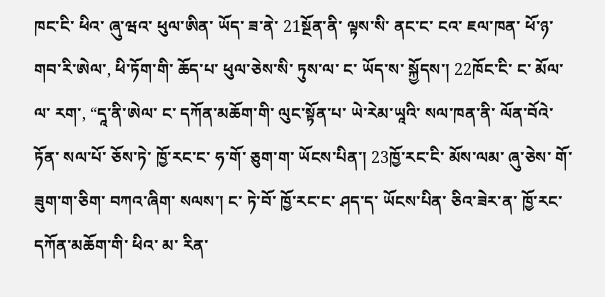ཁང་ངི་ ཕིའ་ ཞུ་ཝའ་ ཕུལ་ཨིན་ ཡོད་ ཟ་ནེ་ 21སྔོན་ནི་ ལྟས་སི་ ནང་ང་ ངའ་ ཇལ་ཁན་ ཕོ་ཉ་ གབ་རི་ཨེལ་, ཕི་ཏོག་གི་ ཆོད་པ་ ཕུལ་ཅེས་སི་ ཏུས་ལ་ ང་ ཡོད་ས་ སྐྱོདས་། 22ཁོང་ངི་ ང་ མོལ་ལ་ རག་, “དཱ་ནི་ཨེལ་ ང་ དཀོན་མཆོག་གི་ ལུང་སྟོན་པ་ ཡེ་རེམ་ཡཱའི་ སལ་ཁན་ནི་ ལོན་བོའེ་ ཏོན་ སལ་པོ་ ཅོས་ཏེ་ ཁྱོ་རང་ང་ ཧ་གོ་ ཅུག་ག་ ཡོངས་པིན་། 23ཁྱོ་རང་ངི་ མོས་ལམ་ ཞུ་ཅེས་ གོ་ཟུག་ག་ཅིག་ བཀའ་ཞིག་ སལས་། ང་ ཏེ་བོ་ ཁྱོ་རང་ང་ ཤད་ད་ ཡོངས་པིན་ ཅིའ་ཟེར་ན་ ཁྱོ་རང་ དཀོན་མཆོག་གི་ ཕིའ་ མ་ རིན་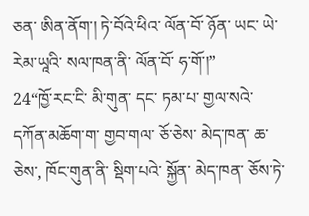ཅན་ ཨིན་ནོག་། ཏེ་བོའེ་ཕིའ་ ལོན་བོ་ ཉོན་ ཡང་ ཡེ་རེམ་ཡཱའི་ སལ་ཁན་ནི་ ལོན་བོ་ ཧ་གོ་།”
24“ཁྱོ་རང་ངི་ མི་གུན་ དང་ ཏམ་པ་ གྱལ་སའེ་ དཀོན་མཆོག་ག་ གྱབ་གལ་ ཅོ་ཅེས་ མེད་ཁན་ ཆ་ཅེས་, ཁོང་གུན་ནི་ སྡིག་པའེ་ སྐྱོན་ མེད་ཁན་ ཅོས་ཏེ་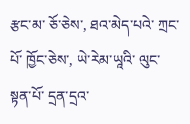རྩང་མ་ ཅོ་ཅེས་, ཐའ་མེད་པའེ་ ཀྲང་པོ་ ཁྱོང་ཅེས་, ཡེ་རེམ་ཡཱའི་ ལུང་སྟན་པོ་ དྲན་དྲའ་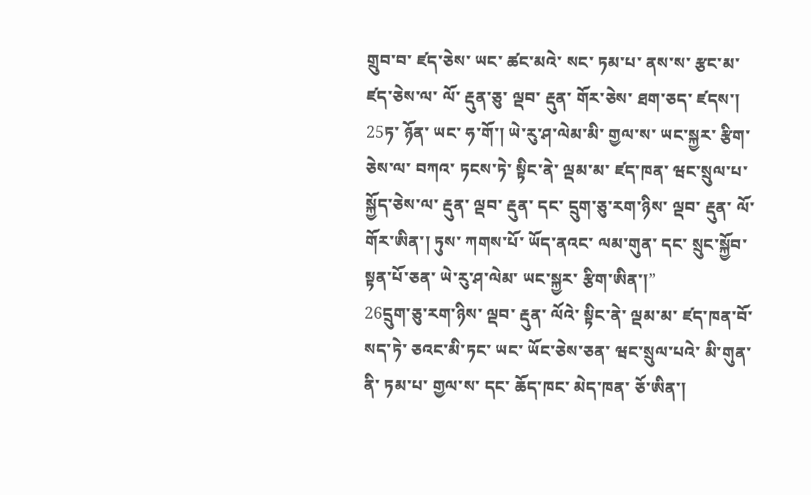གྲུབ་བ་ ཛད་ཅེས་ ཡང་ ཚང་མའེ་ སང་ ཏམ་པ་ ནས་ས་ རྩང་མ་ ཛད་ཅེས་ལ་ ལོ་ རྡུན་ཅུ་ ལྡབ་ རྡུན་ གོར་ཅེས་ ཐག་ཅད་ ཛདས་། 25ཏ་ ཉོན་ ཡང་ ཧ་གོ་། ཡེ་རུ་ཤ་ལེམ་མི་ གྱལ་ས་ ཡང་སྐྱར་ རྩིག་ཅེས་ལ་ བཀའ་ ཏངས་ཏེ་ སྟིང་ནེ་ ལྡམ་མ་ ཛད་ཁན་ ཝང་སྲུལ་པ་ སྐྱོད་ཅེས་ལ་ རྡུན་ ལྡབ་ རྡུན་ དང་ དྲུག་ཅུ་རག་ཉིས་ ལྡབ་ རྡུན་ ལོ་ གོར་ཨིན་། ཏུས་ ཀགས་པོ་ ཡོད་ནའང་ ལམ་གུན་ དང་ སྲུང་སྐྱོབ་ སྟན་པོ་ཅན་ ཡེ་རུ་ཤ་ལེམ་ ཡང་སྐྱར་ རྩིག་ཨིན་།”
26དྲུག་ཅུ་རག་ཉིས་ ལྡབ་ རྡུན་ ལོའེ་ སྟིང་ནེ་ ལྡམ་མ་ ཛད་ཁན་བོ་ སད་ཏེ་ ཅའང་མི་ཏང་ ཡང་ ཡོང་ཅེས་ཅན་ ཝང་སྲུལ་པའེ་ མི་གུན་ནི་ ཏམ་པ་ གྱལ་ས་ དང་ ཆོད་ཁང་ མེད་ཁན་ ཅོ་ཨིན་།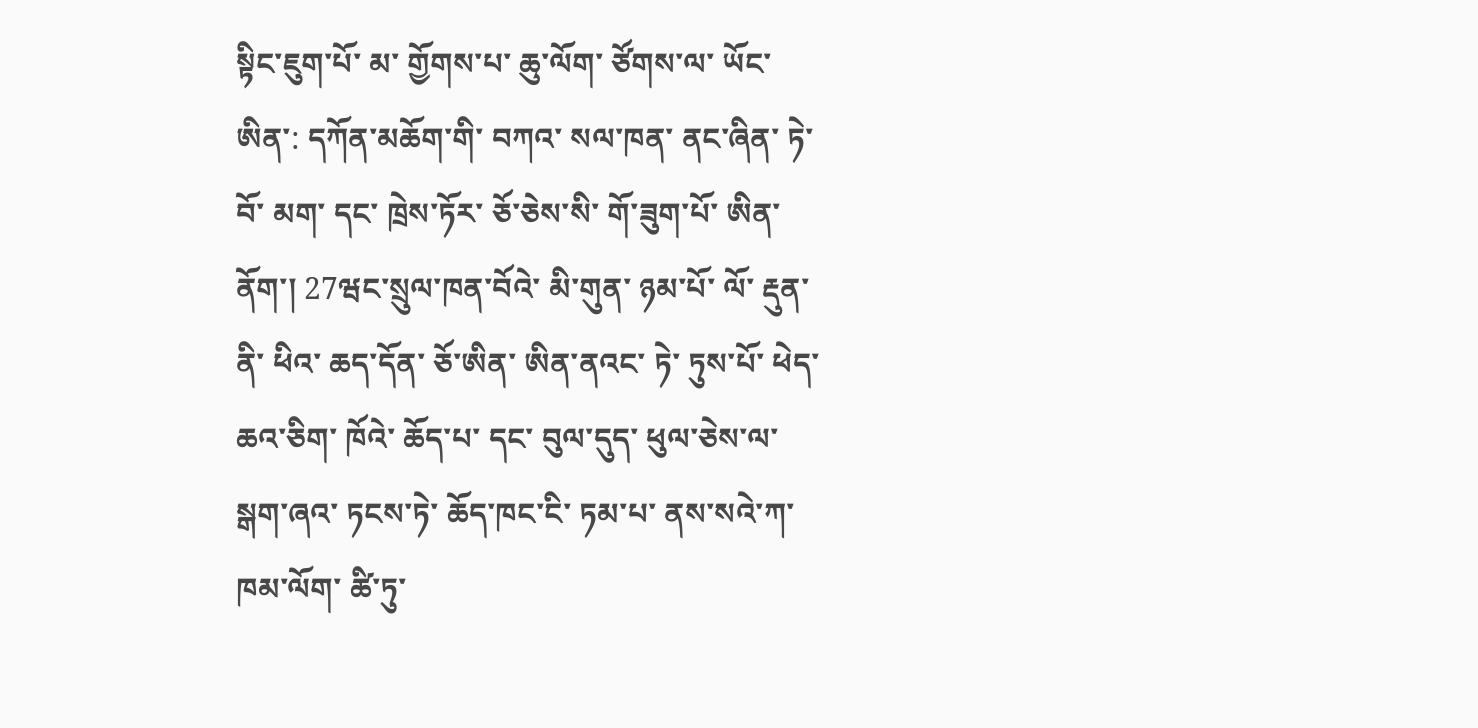སྟིང་ཇུག་པོ་ མ་ གྱོགས་པ་ ཆུ་ལོག་ ཙོགས་ལ་ ཡོང་ཨིན་: དཀོན་མཆོག་གི་ བཀའ་ སལ་ཁན་ ནང་ཞིན་ ཏེ་བོ་ མག་ དང་ ཁྲེས་ཏོར་ ཅོ་ཅེས་སི་ གོ་ཟུག་པོ་ ཨིན་ནོག་། 27ཝང་སྲུལ་ཁན་བོའེ་ མི་གུན་ ཉམ་པོ་ ལོ་ རྡུན་ནི་ ཕིའ་ ཆད་དོན་ ཅོ་ཨིན་ ཨིན་ནའང་ ཏེ་ ཏུས་པོ་ ཕེད་ ཆའ་ཅིག་ ཁོའེ་ ཆོད་པ་ དང་ བུལ་དུད་ ཕུལ་ཅེས་ལ་ སྒག་ཞའ་ ཏངས་ཏེ་ ཆོད་ཁང་ངི་ ཏམ་པ་ ནས་སའེ་ཀ་ ཁམ་ལོག་ ཚི་ཏུ་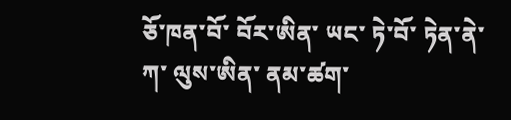ཅོ་ཁན་བོ་ བོར་ཨིན་ ཡང་ ཏེ་བོ་ ཏེན་ནེ་ཀ་ ལུས་ཨིན་ ནམ་ཚག་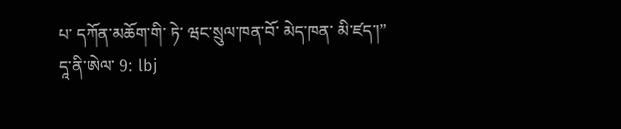པ་ དཀོན་མཆོག་གི་ ཏེ་ ཝང་སྲུལ་ཁན་བོ་ མེད་ཁན་ མི་ཛད་།”
དཱ་ནི་ཨེལ་ 9: lbj